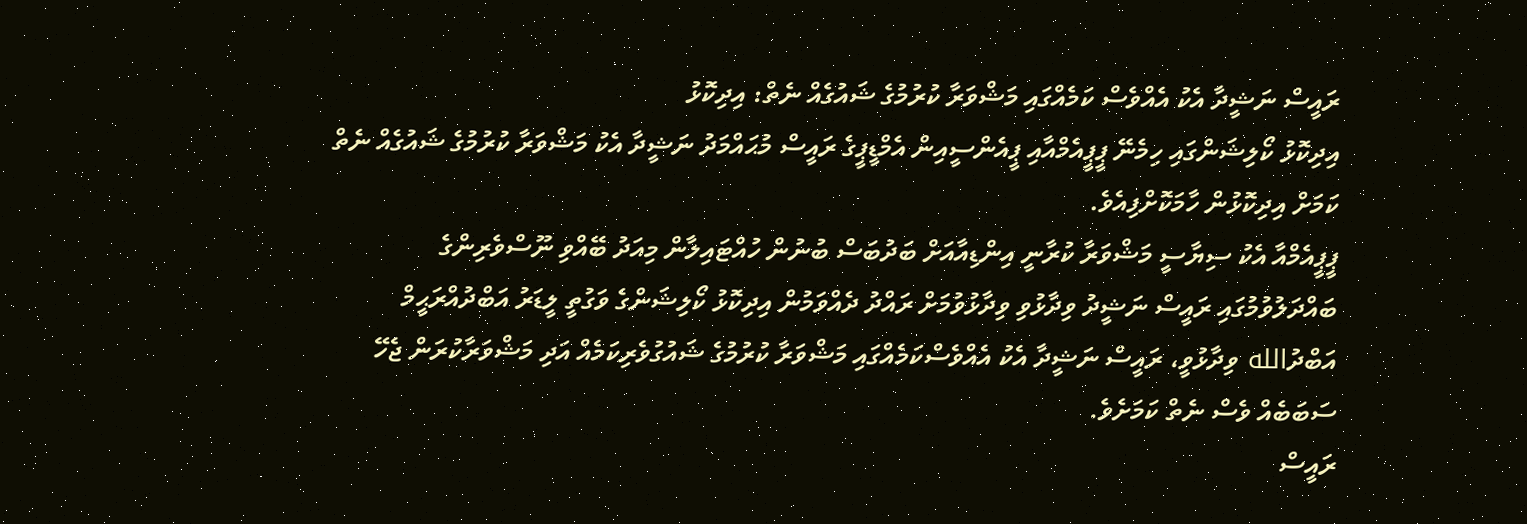ރައީސް ނަޝީދާ އެކު އެއްވެސް ކަމެއްގައި މަޝްވަރާ ކުރުމުގެ ޝައުގެއް ނެތް: އިދިކޮޅު
އިދިކޮޅު ކޯލިޝަންގައި ހިމެނޭ ޕީޕީއެމްއާއި ޕީއެންސީއިން އެމްޑީޕީގެ ރައީސް މުޙައްމަދު ނަޝީދާ އެކު މަޝްވަރާ ކުރުމުގެ ޝައުގެއް ނެތް ކަމަށް އިދިކޮޅުން ހާމަކޮށްފިއެވެ.
ޕީޕީއެމްއާ އެކު ސިޔާސީ މަޝްވަރާ ކުރާނީ އިންޑިއާއަށް ބަދުބަސް ބުނުން ހުއްޓައިލާން މިއަދު ބޭއްވި ނޫސްވެރިންގެ ބައްދަލުވުމުގައި ރައީސް ނަޝީދު ވިދާޅުވި ވިދާޅުވުމަށް ރައްދު ދެއްވަމުން އިދިކޮޅު ކޯލިޝަންގެ ވަގުތީ ލީޑަރު އަބްދުއްރަޙީމް އަބްދުالله ވިދާޅުވީ، ރައީސް ނަޝީދާ އެކު އެއްވެސްކަމެއްގައި މަޝްވަރާ ކުރުމުގެ ޝައުގުވެރިކަމެއް އަދި މަޝްވަރާކުރަން ޖެހޭ ސަބަބެއް ވެސް ނެތް ކަމަށެވެ.
ރައީސް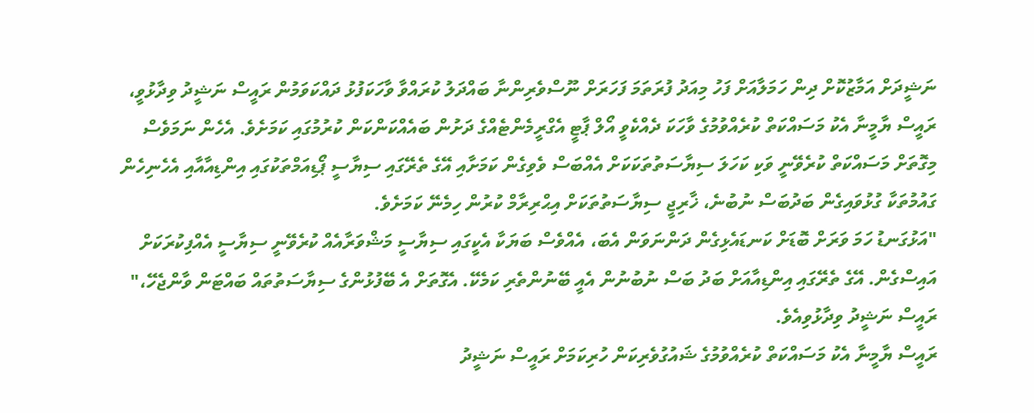ނަޝީދަށް އަމާޒުކޮށް ދިން ހަމަލާއަށް ފަހު މިއަދު ފުރަތަމަ ފަހަރަށް ނޫސްވެރިންނާ ބައްދަލު ކުރައްވާ ވާހަކަފުޅު ދައްކަވަމުން ރައީސް ނަޝީދު ވިދާޅުވީ، ރައީސް ޔާމީނާ އެކު މަސައްކަތް ކުރެއްވުމުގެ ވާހަކަ ދެއްކެވީ އޯލް ޕާޓީ އެގްރީމެންޓެއްގެ ދަށުން ބައެއްކަންކަން ކުރުމުގައި ކަމަށެވެ. އެހެން ނަމަވެސް މިގޮތަށް މަސައްކަތް ކުރެވޭނީ ވަކި ކަހަލަ ސިޔާސަތުތަކަކަށް އެއްބަސް ވެވިގެން ކަމަށާއި އޭގެ ތެރޭގައި ސިޔާސީ ޕޯޑިއަމްތަކުގައި އިންޑިއާއާއި އެހެނިހެން ގައުމުތަކާ ގުޅުވައިގެން ބަދުބަސް ނުބުނެ، ޚާރިޖީ ސިޔާސަތުތަކަށް އިޙްރިރާމް ކުރުން ހިމެނޭ ކަމަށެވެ.
"އަޅުގަނޑު ހަމަ ވަރަށް ބޮޑަށް ކަނޑައެޅިގެން ދަންނަވަން އެބަ، އެއްވެސް ބަޔަކާ އެކީގައި ސިޔާސީ މަޝްވަރާއެއް ކުރެވޭނީ ސިޔާސީ އެއްފިކުރަކަށް އައިސްގެން. އޭގެ ތެރޭގައި އިންޑިއާއަށް ބަދު ބަސް ނުބުނުން އެއީ ބޭނުންތެރި ކަމެކޭ. އެގޮތަށް އެ ބޭފުޅުންގެ ސިޔާސަތުތައް ބައްޓަން ވާންޖެހޭ،" ރައީސް ނަޝީދު ވިދާޅުވިއެވެ.
ރައީސް ޔާމީނާ އެކު މަސައްކަތް ކުރެއްވުމުގެ ޝައުގުވެރިކަން ހުރިކަމަށް ރައީސް ނަޝީދު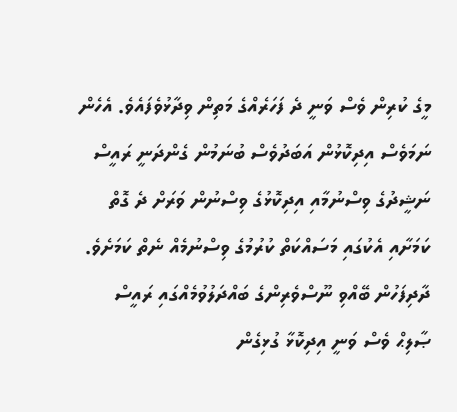މީގެ ކުރިން ވެސް ވަނީ ދެ ފަހަރެއްގެ މަތިން ވިދާޅުވެފައެވެ. އެހެން ނަމަވެސް އިދިކޮޅުން އަބަދުވެސް ބުނަމުން ގެންދަނީ ރައީސް ނަޝީދުގެ ވިސްނުމާއި އިދިކޮޅުގެ ވިސްނުން ވަރަށް ދެ ގޮތް ކަމަށާއި އެކުގައި މަސައްކަތް ކުރުމުގެ ވިސްނުމެއް ނެތް ކަމަށެވެ. ދާދިފަހުން ބޭއްވި ނޫސްވެރިންގެ ބައްދަލުވުމެއްގައި ރައީސް ޞާލިޙް ވެސް ވަނީ އިދިކޮޅާ ގުޅިގެން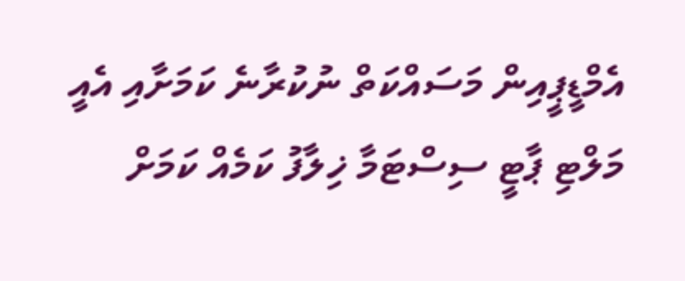އެމްޑީޕީއިން މަސައްކަތް ނުކުރާނެ ކަމަށާއި އެއީ މަލްޓި ޕާޓީ ސިސްޓަމާ ޚިލާފު ކަމެއް ކަމަށް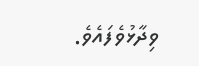ވިދާޅުވެފައެވެ.